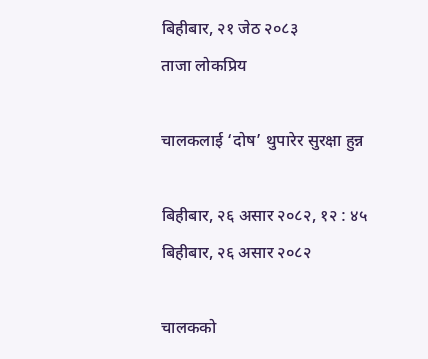बिहीबार, २१ जेठ २०८३
ताजा लोकप्रिय

चालकलाई ‘दोष’ थुपारेर सुरक्षा हुन्न

बिहीबार, २६ असार २०८२, १२ : ४५
बिहीबार, २६ असार २०८२

चालकको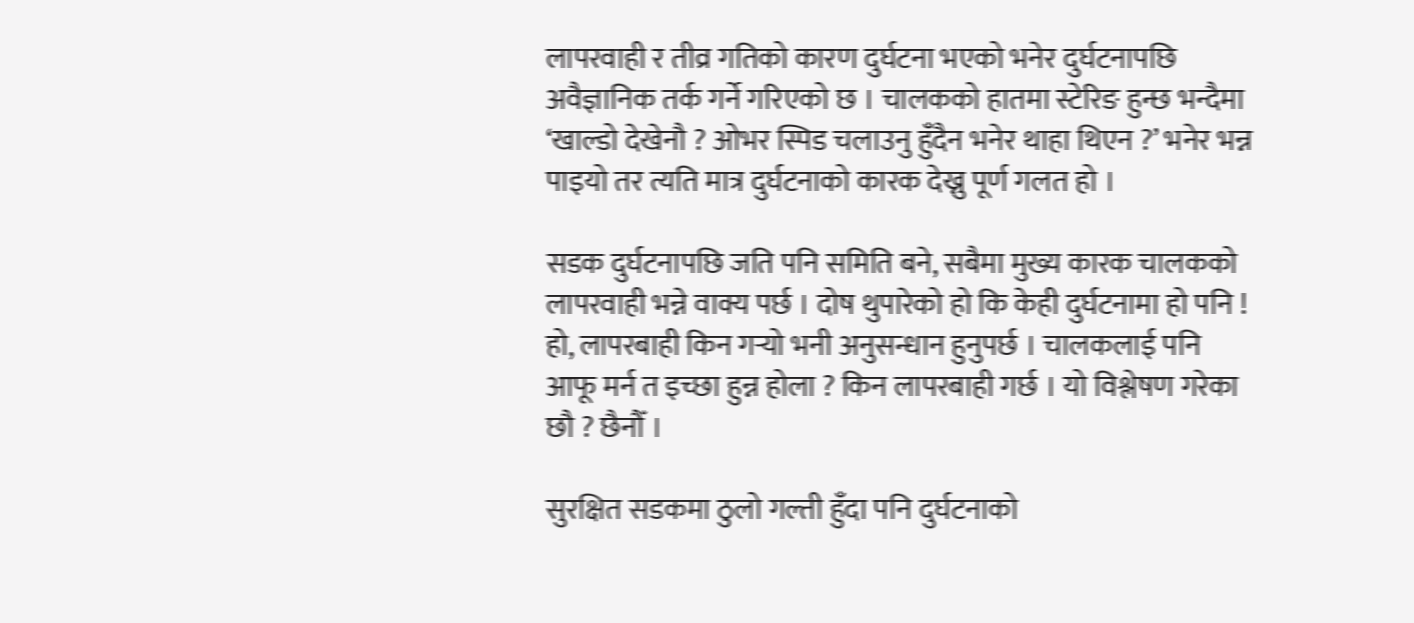लापरवाही र तीव्र गतिको कारण दुर्घटना भएको भनेर दुर्घटनापछि अवैज्ञानिक तर्क गर्ने गरिएको छ । चालकको हातमा स्टेरिङ हुन्छ भन्दैमा ‘खाल्डो देखेनौ ? ओभर स्पिड चलाउनु हुँदैन भनेर थाहा थिएन ?’ भनेर भन्न पाइयो तर त्यति मात्र दुर्घटनाको कारक देख्नु पूर्ण गलत हो ।

सडक दुर्घटनापछि जति पनि समिति बने, सबैमा मुख्य कारक चालकको लापरवाही भन्ने वाक्य पर्छ । दोष थुपारेको हो कि केही दुर्घटनामा हो पनि ! हो, लापरबाही किन गर्‍यो भनी अनुसन्धान हुनुपर्छ । चालकलाई पनि आफू मर्न त इच्छा हुन्न होला ? किन लापरबाही गर्छ । यो विश्लेषण गरेका छौ ? छैनौँ ।

सुरक्षित सडकमा ठुलो गल्ती हुँदा पनि दुर्घटनाको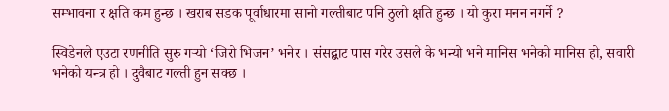सम्भावना र क्षति कम हुन्छ । खराब सडक पूर्वाधारमा सानो गल्तीबाट पनि ठुलो क्षति हुन्छ । यो कुरा मनन नगर्ने ?

स्विडेनले एउटा रणनीति सुरु गर्‍यो ‘जिरो भिजन’ भनेर । संसद्बाट पास गरेर उसले के भन्यो भने मानिस भनेको मानिस हो, सवारी भनेको यन्त्र हो । दुवैबाट गल्ती हुन सक्छ ।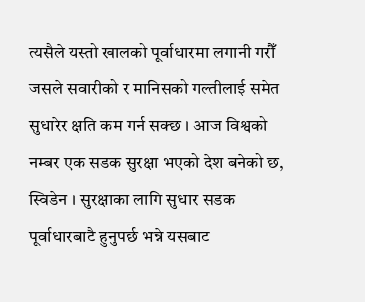त्यसैले यस्तो खालको पूर्वाधारमा लगानी गरौँ जसले सवारीको र मानिसको गल्तीलाई समेत सुधारेर क्षति कम गर्न सक्छ । आज विश्वको नम्बर एक सडक सुरक्षा भएको देश बनेको छ, स्विडेन । सुरक्षाका लागि सुधार सडक पूर्वाधारबाटै हुनुपर्छ भन्ने यसबाट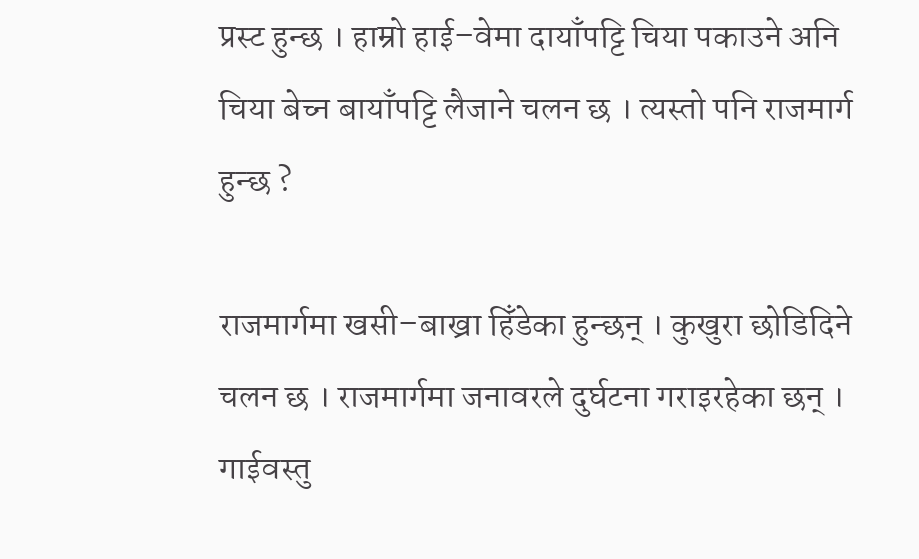प्रस्ट हुन्छ । हाम्रो हाई–वेमा दायाँपट्टि चिया पकाउने अनि चिया बेच्न बायाँपट्टि लैजाने चलन छ । त्यस्तो पनि राजमार्ग हुन्छ ?

राजमार्गमा खसी–बाख्रा हिँडेका हुन्छन् । कुखुरा छोडिदिने चलन छ । राजमार्गमा जनावरले दुर्घटना गराइरहेका छन् । गाईवस्तु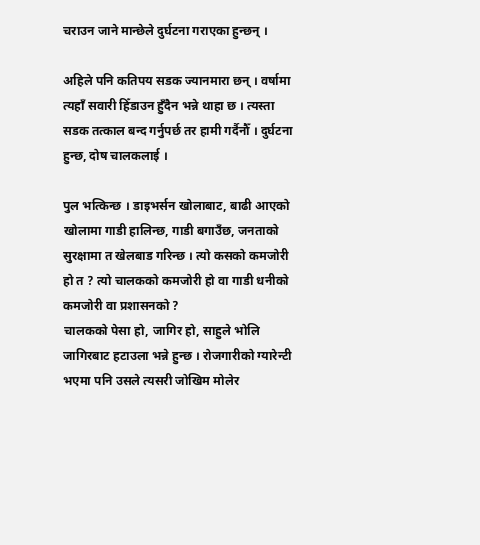चराउन जाने मान्छेले दुर्घटना गराएका हुन्छन् ।

अहिले पनि कतिपय सडक ज्यानमारा छन् । वर्षामा त्यहाँ सवारी हिँडाउन हुँदैन भन्ने थाहा छ । त्यस्ता सडक तत्काल बन्द गर्नुपर्छ तर हामी गर्दैनौँ । दुर्घटना हुन्छ, दोष चालकलाई ।

पुल भत्किन्छ । डाइभर्सन खोलाबाट, बाढी आएको खोलामा गाडी हालिन्छ, गाडी बगाउँछ, जनताको सुरक्षामा त खेलबाड गरिन्छ । त्यो कसको कमजोरी हो त ? त्यो चालकको कमजोरी हो वा गाडी धनीको कमजोरी वा प्रशासनको ?
चालकको पेसा हो, जागिर हो, साहुले भोलि जागिरबाट हटाउला भन्ने हुन्छ । रोजगारीको ग्यारेन्टी भएमा पनि उसले त्यसरी जोखिम मोलेर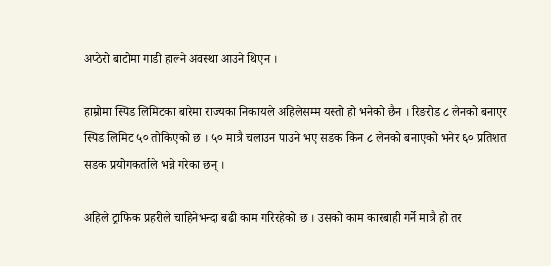अप्ठेरो बाटोमा गाडी हाल्ने अवस्था आउने थिएन ।

हाम्रोमा स्पिड लिमिटका बारेमा राज्यका निकायले अहिलेसम्म यस्तो हो भनेको छैन । रिङरोड ८ लेनको बनाएर स्पिड लिमिट ५० तोकिएको छ । ५० मात्रै चलाउन पाउने भए सडक किन ८ लेनको बनाएको भनेर ६० प्रतिशत सडक प्रयोगकर्ताले भन्ने गरेका छन् ।

अहिले ट्राफिक प्रहरीले चाहिनेभन्दा बढी काम गरिरहेको छ । उसको काम कारबाही गर्ने मात्रै हो तर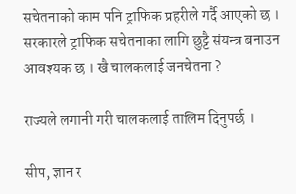सचेतनाको काम पनि ट्राफिक प्रहरीले गर्दै आएको छ । सरकारले ट्राफिक सचेतनाका लागि छुट्टै संयन्त्र बनाउन आवश्यक छ । खै चालकलाई जनचेतना ?

राज्यले लगानी गरी चालकलाई तालिम दिनुपर्छ ।

सीप, ज्ञान र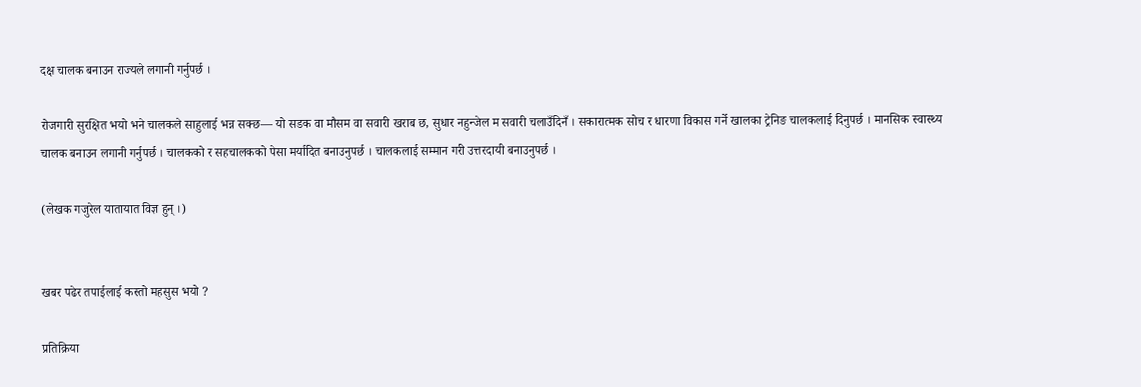दक्ष चालक बनाउन राज्यले लगानी गर्नुपर्छ ।

रोजगारी सुरक्षित भयो भने चालकले साहुलाई भन्न सक्छ— यो सडक वा मौसम वा सवारी खराब छ, सुधार नहुन्जेल म सवारी चलाउँदिनँ । सकारात्मक सोच र धारणा विकास गर्ने खालका ट्रेनिङ चालकलाई दिनुपर्छ । मानसिक स्वास्थ्य चालक बनाउन लगानी गर्नुपर्छ । चालकको र सहचालकको पेसा मर्यादित बनाउनुपर्छ । चालकलाई सम्मान गरी उत्तरदायी बनाउनुपर्छ ।

(लेखक गजुरेल यातायात विज्ञ हुन् ।)


खबर पढेर तपाईलाई कस्तो महसुस भयो ?

प्रतिक्रिया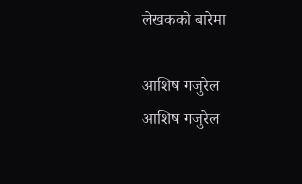लेखकको बारेमा

आशिष गजुरेल
आशिष गजुरेल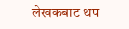लेखकबाट थप